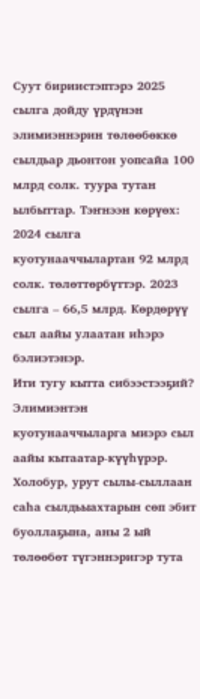Суут бириистэптэрэ 2025 сылга дойду үрдүнэн элимиэннэрин төлөөбөккө сылдьар дьонтон уопсайа 100 млрд солк. туура тутан ылбыттар. Тэҥнээн көрүөх: 2024 сылга куотунааччылартан 92 млрд солк. төлөттөрбүттэр. 2023 сылга – 66,5 млрд. Көрдөрүү сыл аайы улаатан иһэрэ бэлиэтэнэр.
Ити тугу кытта сибээстээҕий? Элимиэнтэн куотунааччыларга миэрэ сыл аайы кытаатар-күүһүрэр. Холобур, урут сылы-сыллаан саһа сылдьыахтарын сөп эбит буоллаҕына, аны 2 ый төлөөбөт түгэннэригэр тута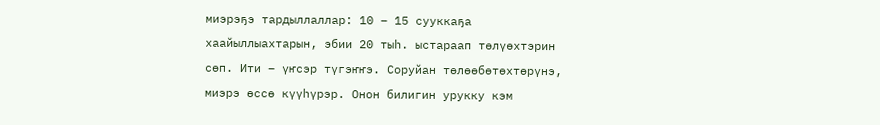миэрэҕэ тардыллаллар: 10 – 15 сууккаҕа хаайыллыахтарын, эбии 20 тыһ. ыстараап төлүөхтэрин сөп. Ити – үҥсэр түгэҥҥэ. Соруйан төлөөбөтөхтөрүнэ, миэрэ өссө күүһүрэр. Онон билигин урукку кэм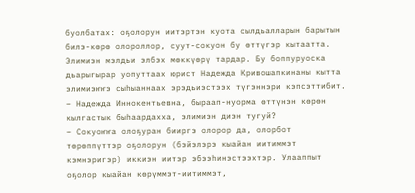буолбатах: оҕолорун иитэртэн куота сылдьалларын барытын билэ-көрө олороллор, суут-сокуон бу өттүгэр кытаатта.
Элимиэн мэлдьи элбэх мөккүөрү тардар. Бу боппуруоска дьарыгырар уопуттаах юрист Надежда Кривошапкинаны кытта элимиэҥҥэ сыһыаннаах эрэдьиэстээх түгэннэри кэпсэттибит.
– Надежда Иннокентьевна, быраап-нуорма өттүнэн көрөн кылгастык быһаардахха, элимиэн диэн тугуй?
– Сокуоҥҥа олоҕуран бииргэ олорор да, олорбот төрөппүттэр оҕолорун (бэйэлэрэ кыайан иитиммэт кэмнэригэр) иккиэн иитэр эбээһинэстээхтэр. Улааппыт оҕолор кыайан көрүммэт-иитиммэт,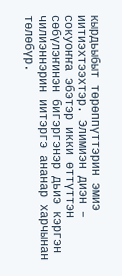кырдьыбыт төрөппүттэрин эмиэ иитиэхтээхтэр. Элимиэн диэн – сокуоҥҥа эбэтэр икки өттүттэн сөбүлэҥинэн бигэргэнэр дьиэ кэргэн чилиэннэрин иитэргэ ананар харчынан төлөбүр.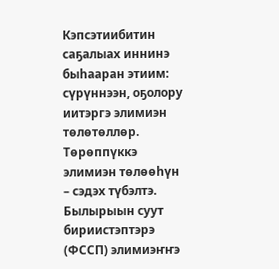Кэпсэтиибитин саҕалыах иннинэ быһааран этиим: сүрүннээн, оҕолору иитэргэ элимиэн төлөтөллөр. Төрөппүккэ элимиэн төлөөһүн – сэдэх түбэлтэ. Былырыын суут бириистэптэрэ (ФССП) элимиэҥҥэ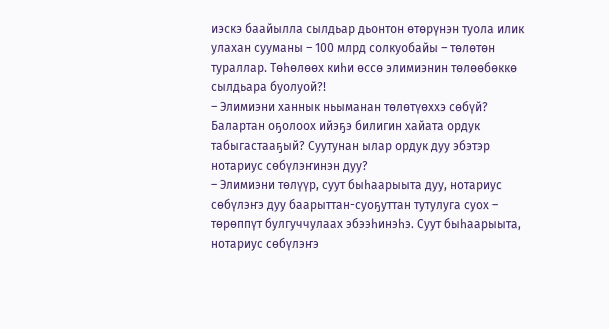иэскэ баайылла сылдьар дьонтон өтөрүнэн туола илик улахан сууманы – 100 млрд солкуобайы – төлөтөн тураллар. Төһөлөөх киһи өссө элимиэнин төлөөбөккө сылдьара буолуой?!
– Элимиэни ханнык ньыманан төлөтүөххэ сөбүй? Балартан оҕолоох ийэҕэ билигин хайата ордук табыгастааҕый? Суутунан ылар ордук дуу эбэтэр нотариус сөбүлэҥинэн дуу?
– Элимиэни төлүүр, суут быһаарыыта дуу, нотариус сөбүлэҥэ дуу баарыттан-суоҕуттан тутулуга суох – төрөппүт булгуччулаах эбээһинэһэ. Суут быһаарыыта, нотариус сөбүлэҥэ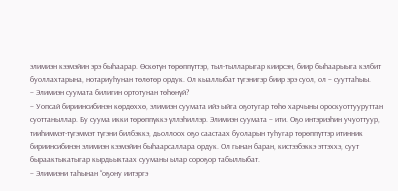элимиэн кээмэйин эрэ быһаарар. Өскөтүн төрөппүттэр, тыл-тылларыгар киирсэн, биир быһаарыыга кэлбит буоллахтарына, нотариуһунан төлөтөр ордук. Ол кыаллыбат түгэнигэр биир эрэ суол, ол – сууттаһыы.
– Элимиэн суумата билигин ортотунан төһөнүй?
– Уопсай бириинсибинэн көрдөххө, элимиэн суумата ийэ ыйга оҕотугар төһө харчыны ороскуоттууруттан суоттаныллар. Бу суума икки төрөппүккэ үллэһиллэр. Элимиэн суумата – ити. Оҕо интэриэһин учуоттуур, тииһиммэт-түгэммэт түгэни билбэккэ, дьоллоох оҕо саастаах буоларын туһугар төрөппүттэр итинник бириинсибинэн элимиэн кээмэйин быһаарсаллара ордук. Ол гынан баран, кистээбэккэ эттэххэ, суут быраактыкатыгар кырдьыктаах сууманы ылар сороҕор табыллыбат.
– Элимиэни таһынан “оҕону иитэргэ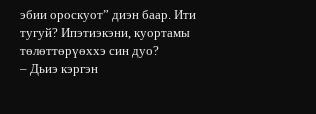эбии ороскуот” диэн баар. Ити тугуй? Ипэтиэкэни, куортамы төлөттөрүөххэ син дуо?
– Дьиэ кэргэн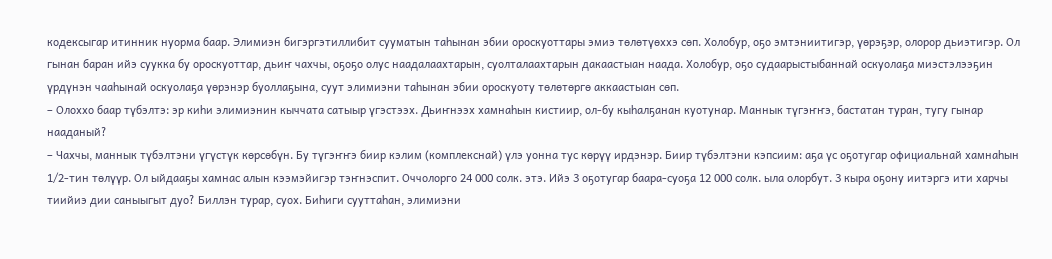кодексыгар итинник нуорма баар. Элимиэн бигэргэтиллибит сууматын таһынан эбии ороскуоттары эмиэ төлөтүөххэ сөп. Холобур, оҕо эмтэниитигэр, үөрэҕэр, олорор дьиэтигэр. Ол гынан баран ийэ суукка бу ороскуоттар, дьиҥ чахчы, оҕоҕо олус наадалаахтарын, суолталаахтарын дакаастыан наада. Холобур, оҕо судаарыстыбаннай оскуолаҕа миэстэлээҕин үрдүнэн чааһынай оскуолаҕа үөрэнэр буоллаҕына, суут элимиэни таһынан эбии ороскуоту төлөтөргө аккаастыан сөп.
– Олоххо баар түбэлтэ: эр киһи элимиэнин кыччата сатыыр үгэстээх. Дьиҥнээх хамнаһын кистиир, ол-бу кыһалҕанан куотунар. Маннык түгэҥҥэ, бастатан туран, тугу гынар нааданый?
– Чахчы, маннык түбэлтэни үгүстүк көрсөбүн. Бу түгэҥҥэ биир кэлим (комплекснай) үлэ уонна тус көрүү ирдэнэр. Биир түбэлтэни кэпсиим: аҕа үс оҕотугар официальнай хамнаһын 1/2-тин төлүүр. Ол ыйдааҕы хамнас алын кээмэйигэр тэҥнэспит. Оччолорго 24 000 солк. этэ. Ийэ 3 оҕотугар баара-суоҕа 12 000 солк. ыла олорбут. 3 кыра оҕону иитэргэ ити харчы тиийиэ дии саныыгыт дуо? Биллэн турар, суох. Биһиги сууттаһан, элимиэни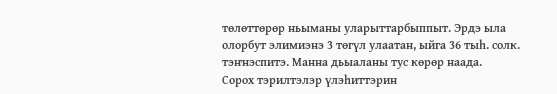төлөттөрөр ньыманы уларыттарбыппыт. Эрдэ ыла олорбут элимиэнэ 3 төгүл улаатан, ыйга 36 тыһ. солк. тэҥнэспитэ. Манна дьыаланы тус көрөр наада.
Сорох тэрилтэлэр үлэһиттэрин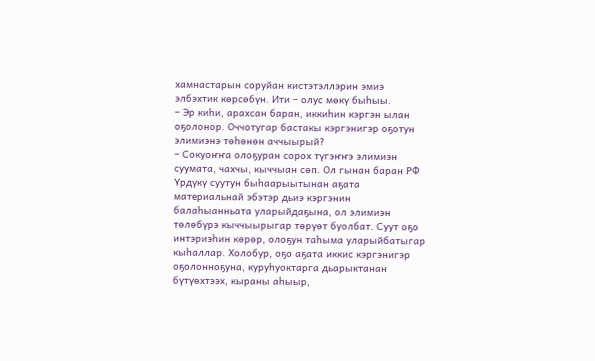хамнастарын соруйан кистэтэллэрин эмиэ элбэхтик көрсөбүн. Ити – олус мөкү быһыы.
– Эр киһи, арахсан баран, иккиһин кэргэн ылан оҕолонор. Оччотугар бастакы кэргэнигэр оҕотун элимиэнэ төһөнөн аччыырый?
– Сокуоҥҥа олоҕуран сорох түгэҥҥэ элимиэн суумата, чахчы, кыччыан сөп. Ол гынан баран РФ Үрдүкү суутун быһаарыытынан аҕата материальнай эбэтэр дьиэ кэргэнин балаһыанньата уларыйдаҕына, ол элимиэн төлөбүрэ кыччыырыгар төрүөт буолбат. Суут оҕо интэриэһин көрөр, олоҕун таһыма уларыйбатыгар кыһаллар. Холобур, оҕо аҕата иккис кэргэнигэр оҕолонноҕуна, куруһуоктарга дьарыктанан бүтүөхтээх, кыраны аһыыр,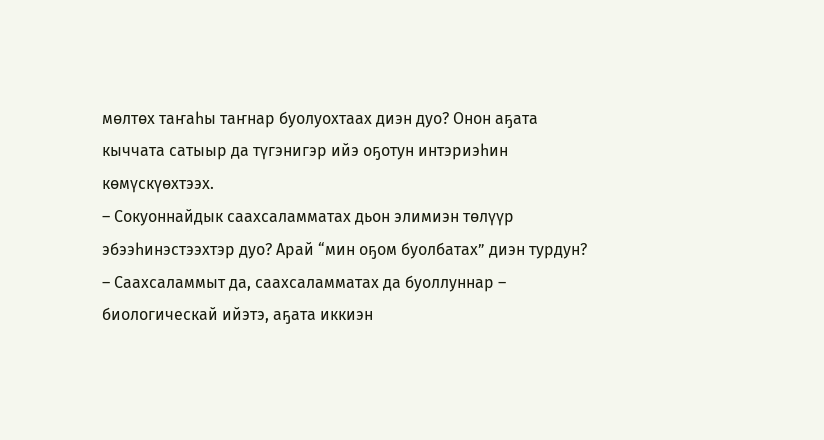мөлтөх таҥаһы таҥнар буолуохтаах диэн дуо? Онон аҕата кыччата сатыыр да түгэнигэр ийэ оҕотун интэриэһин көмүскүөхтээх.
– Сокуоннайдык саахсаламматах дьон элимиэн төлүүр эбээһинэстээхтэр дуо? Арай “мин оҕом буолбатах” диэн турдун?
– Саахсаламмыт да, саахсаламматах да буоллуннар – биологическай ийэтэ, аҕата иккиэн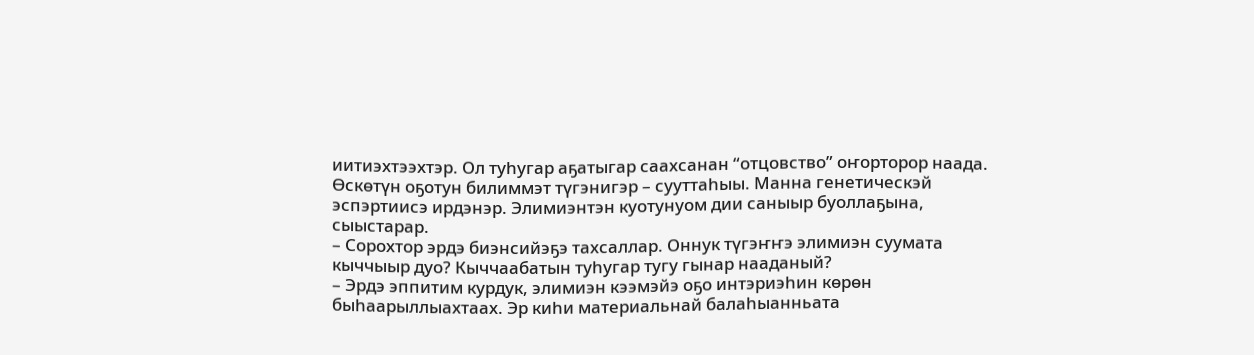иитиэхтээхтэр. Ол туһугар аҕатыгар саахсанан “отцовство” оҥорторор наада. Өскөтүн оҕотун билиммэт түгэнигэр – сууттаһыы. Манна генетическэй эспэртиисэ ирдэнэр. Элимиэнтэн куотунуом дии саныыр буоллаҕына, сыыстарар.
– Сорохтор эрдэ биэнсийэҕэ тахсаллар. Оннук түгэҥҥэ элимиэн суумата кыччыыр дуо? Кыччаабатын туһугар тугу гынар нааданый?
– Эрдэ эппитим курдук, элимиэн кээмэйэ оҕо интэриэһин көрөн быһаарыллыахтаах. Эр киһи материальнай балаһыанньата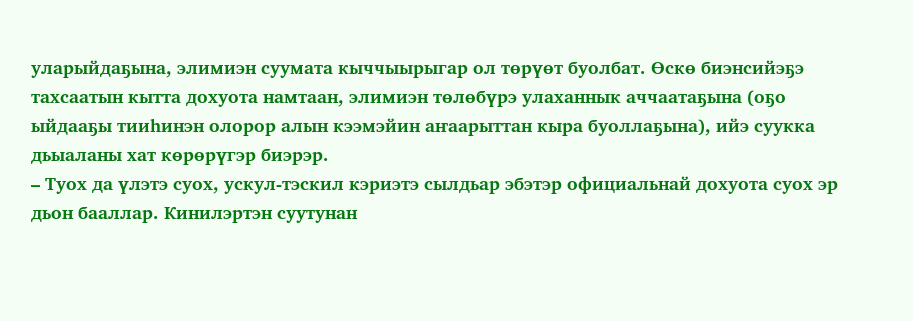уларыйдаҕына, элимиэн суумата кыччыырыгар ол төрүөт буолбат. Өскө биэнсийэҕэ тахсаатын кытта дохуота намтаан, элимиэн төлөбүрэ улаханнык аччаатаҕына (оҕо ыйдааҕы тииһинэн олорор алын кээмэйин аҥаарыттан кыра буоллаҕына), ийэ суукка дьыаланы хат көрөрүгэр биэрэр.
– Туох да үлэтэ суох, ускул-тэскил кэриэтэ сылдьар эбэтэр официальнай дохуота суох эр дьон бааллар. Кинилэртэн суутунан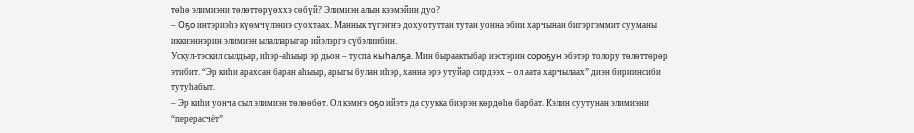төһө элимиэни төлөттөрүөххэ сөбүй? Элимиэн алын кээмэйин дуо?
– Оҕо интэриэһэ күөмчүлэниэ суохтаах. Маннык түгэҥҥэ дохуотуттан тутан уонна эбии харчынан бигэргэммит сууманы иккиэннэрин элимиэн ылалларыгар ийэлэргэ сүбэлиибин.
Ускул-тэскил сылдьар, иһэр-аһыыр эр дьон – туспа кыһалҕа. Мин быраактыбар иэстэрин сороҕун эбэтэр толору төлөттөрөр этибит. “Эр киһи арахсан баран аһыыр, арыгы булан иһэр, ханна эрэ утуйар сирдээх – ол аата харчылаах” диэн бириинсиби тутуһабыт.
– Эр киһи уонча сыл элимиэн төлөөбөт. Ол кэмҥэ оҕо ийэтэ да суукка биэрэн көрдөһө барбат. Кэлин суутунан элимиэни “перерасчёт”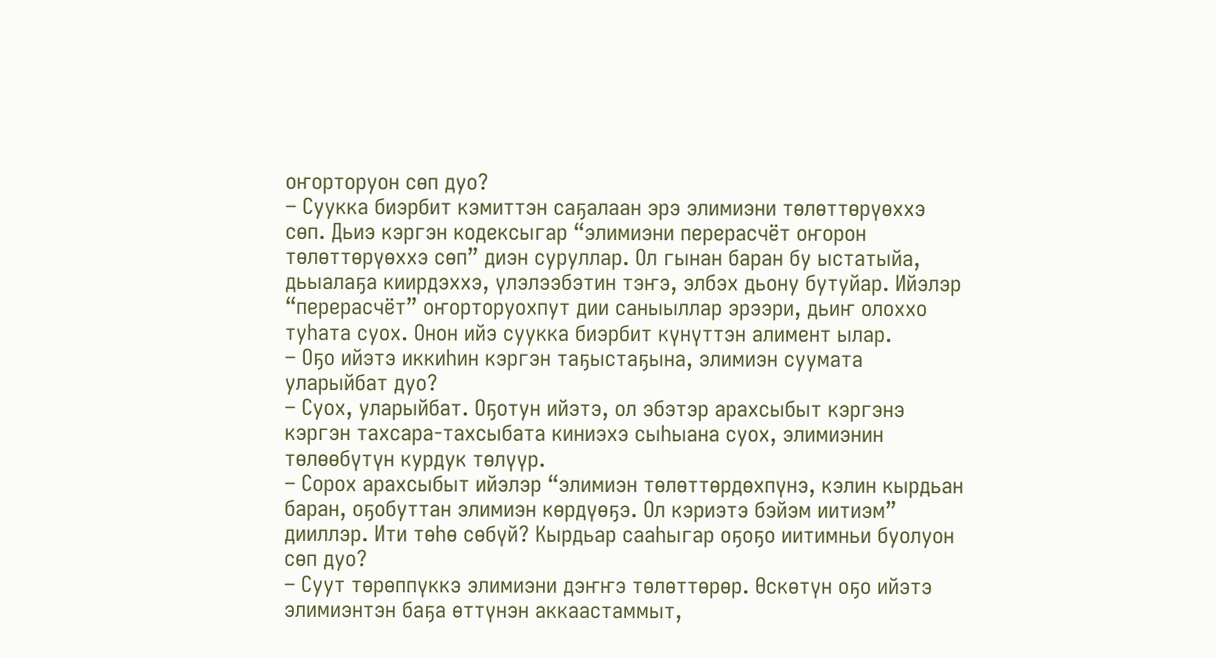оҥорторуон сөп дуо?
– Суукка биэрбит кэмиттэн саҕалаан эрэ элимиэни төлөттөрүөххэ сөп. Дьиэ кэргэн кодексыгар “элимиэни перерасчёт оҥорон төлөттөрүөххэ сөп” диэн суруллар. Ол гынан баран бу ыстатыйа, дьыалаҕа киирдэххэ, үлэлээбэтин тэҥэ, элбэх дьону бутуйар. Ийэлэр “перерасчёт” оҥорторуохпут дии саныыллар эрээри, дьиҥ олоххо туһата суох. Онон ийэ суукка биэрбит күнүттэн алимент ылар.
– Оҕо ийэтэ иккиһин кэргэн таҕыстаҕына, элимиэн суумата уларыйбат дуо?
– Суох, уларыйбат. Оҕотун ийэтэ, ол эбэтэр арахсыбыт кэргэнэ кэргэн тахсара-тахсыбата киниэхэ сыһыана суох, элимиэнин төлөөбүтүн курдук төлүүр.
– Сорох арахсыбыт ийэлэр “элимиэн төлөттөрдөхпүнэ, кэлин кырдьан баран, оҕобуттан элимиэн көрдүөҕэ. Ол кэриэтэ бэйэм иитиэм” дииллэр. Ити төһө сөбүй? Кырдьар сааһыгар оҕоҕо иитимньи буолуон сөп дуо?
– Суут төрөппүккэ элимиэни дэҥҥэ төлөттөрөр. Өскөтүн оҕо ийэтэ элимиэнтэн баҕа өттүнэн аккаастаммыт,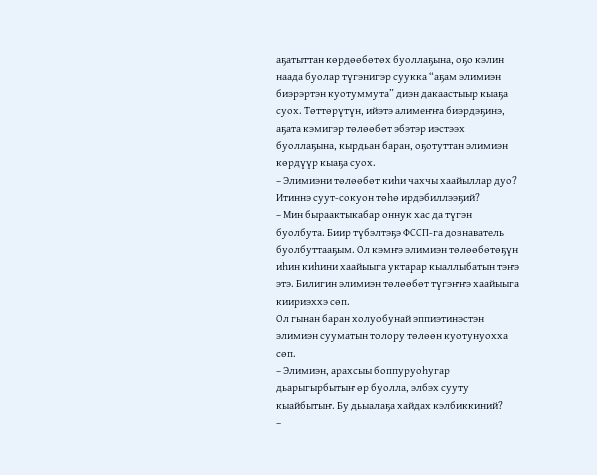аҕатыттан көрдөөбөтөх буоллаҕына, оҕо кэлин наада буолар түгэнигэр суукка “аҕам элимиэн биэрэртэн куотуммута” диэн дакаастыыр кыаҕа суох. Төттөрүтүн, ийэтэ алимеҥҥа биэрдэҕинэ, аҕата кэмигэр төлөөбөт эбэтэр иэстээх буоллаҕына, кырдьан баран, оҕотуттан элимиэн көрдүүр кыаҕа суох.
– Элимиэни төлөөбөт киһи чахчы хаайыллар дуо? Итиннэ суут-сокуон төһө ирдэбиллээҕий?
– Мин быраактыкабар оннук хас да түгэн буолбута. Биир түбэлтэҕэ ФССП-га дознаватель буолбуттааҕым. Ол кэмҥэ элимиэн төлөөбөтөҕүн иһин киһини хаайыыга уктарар кыаллыбатын тэҥэ этэ. Билигин элимиэн төлөөбөт түгэҥҥэ хаайыыга киириэххэ сөп.
Ол гынан баран холуобунай эппиэтинэстэн элимиэн сууматын толору төлөөн куотунуохха сөп.
– Элимиэн, арахсыы боппуруоһугар дьарыгырбытыҥ өр буолла, элбэх сууту кыайбытыҥ. Бу дьыалаҕа хайдах кэлбиккиний?
–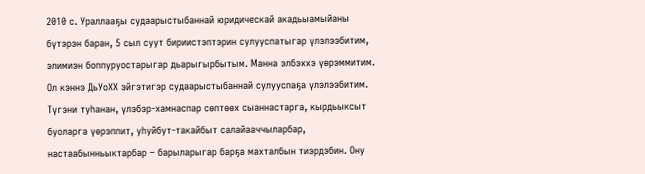2010 с. Ураллааҕы судаарыстыбаннай юридическай акадьыамыйаны бүтэрэн баран, 5 сыл суут бириистэптэрин сулууспатыгар үлэлээбитим, элимиэн боппуруостарыгар дьарыгырбытым. Манна элбэххэ үөрэммитим. Ол кэннэ ДьУоХХ эйгэтигэр судаарыстыбаннай сулууспаҕа үлэлээбитим. Түгэни туһанан, үлэбэр-хамнаспар сөптөөх сыаннастарга, кырдьыксыт буоларга үөрэппит, уһуйбут-такайбыт салайааччыларбар, настаабынньыктарбар – барыларыгар барҕа махталбын тиэрдэбин. Ону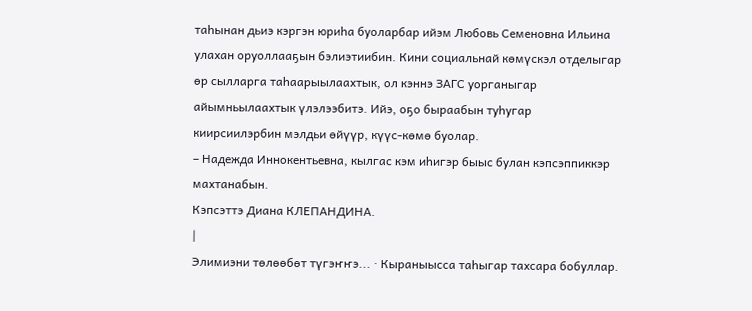таһынан дьиэ кэргэн юриһа буоларбар ийэм Любовь Семеновна Ильина улахан оруоллааҕын бэлиэтиибин. Кини социальнай көмүскэл отделыгар өр сылларга таһаарыылаахтык, ол кэннэ ЗАГС уорганыгар айымньылаахтык үлэлээбитэ. Ийэ, оҕо быраабын туһугар киирсиилэрбин мэлдьи өйүүр, күүс-көмө буолар.
– Надежда Иннокентьевна, кылгас кэм иһигэр быыс булан кэпсэппиккэр махтанабын.
Кэпсэттэ Диана КЛЕПАНДИНА.
|
Элимиэни төлөөбөт түгэҥҥэ... · Кыраныысса таһыгар тахсара бобуллар.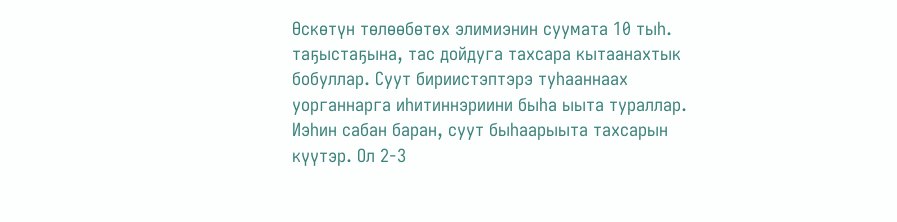Өскөтүн төлөөбөтөх элимиэнин суумата 10 тыһ. таҕыстаҕына, тас дойдуга тахсара кытаанахтык бобуллар. Суут бириистэптэрэ туһааннаах уорганнарга иһитиннэриини быһа ыыта тураллар. Иэһин сабан баран, суут быһаарыыта тахсарын күүтэр. Ол 2-3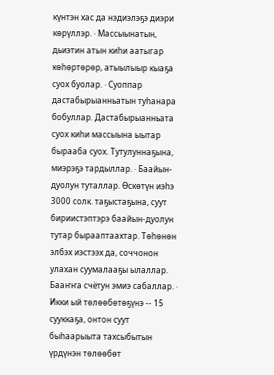күнтэн хас да нэдиэлэҕэ диэри көрүллэр. · Массыынатын, дьиэтин атын киһи аатыгар көһөртөрөр, атыылыыр кыаҕа суох буолар. · Суоппар дастабырыанньатын туһанара бобуллар. Дастабырыанньата суох киһи массыына ыытар бырааба суох. Тутулуннаҕына, миэрэҕэ тардыллар. · Баайын-дуолун туталлар. Өскөтүн иэһэ 3000 солк. таҕыстаҕына, суут бириистэптэрэ баайын-дуолун тутар бырааптаахтар. Төһөнөн элбэх иэстээх да, соччонон улахан суумалааҕы ылаллар. Бааҥҥа счётун эмиэ сабаллар. · Икки ый төлөөбөтөҕүнэ -- 15 сууккаҕа, онтон суут быһаарыыта тахсыбытын үрдүнэн төлөөбөт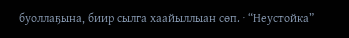буоллаҕына, биир сылга хаайыллыан сөп. · “Неустойка”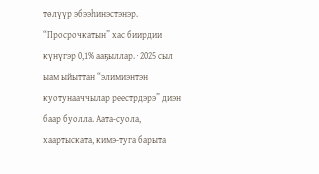төлүүр эбээһинэстэнэр. “Просрочкатын” хас биирдии күнүгэр 0,1% ааҕыллар. · 2025 сыл ыам ыйыттан “элимиэнтэн куотунааччылар реестрдэрэ” диэн баар буолла. Аата-суола, хаартыската, кимэ-туга барыта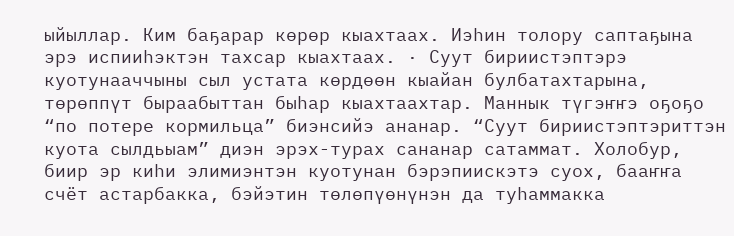ыйыллар. Ким баҕарар көрөр кыахтаах. Иэһин толору саптаҕына эрэ испииһэктэн тахсар кыахтаах. · Суут бириистэптэрэ куотунааччыны сыл устата көрдөөн кыайан булбатахтарына, төрөппүт быраабыттан быһар кыахтаахтар. Маннык түгэҥҥэ оҕоҕо “по потере кормильца” биэнсийэ ананар. “Суут бириистэптэриттэн куота сылдьыам” диэн эрэх-турах сананар сатаммат. Холобур, биир эр киһи элимиэнтэн куотунан бэрэпиискэтэ суох, бааҥҥа счёт астарбакка, бэйэтин төлөпүөнүнэн да туһаммакка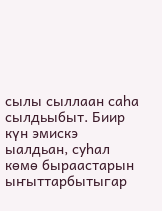сылы сыллаан саһа сылдьыбыт. Биир күн эмискэ ыалдьан, суһал көмө быраастарын ыҥыттарбытыгар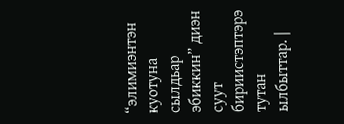“элимиэнтэн куотуна сылдьар эбиккин” диэн суут бириистэптэрэ тутан ылбыттар. |